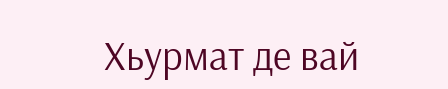Хьурмат де вай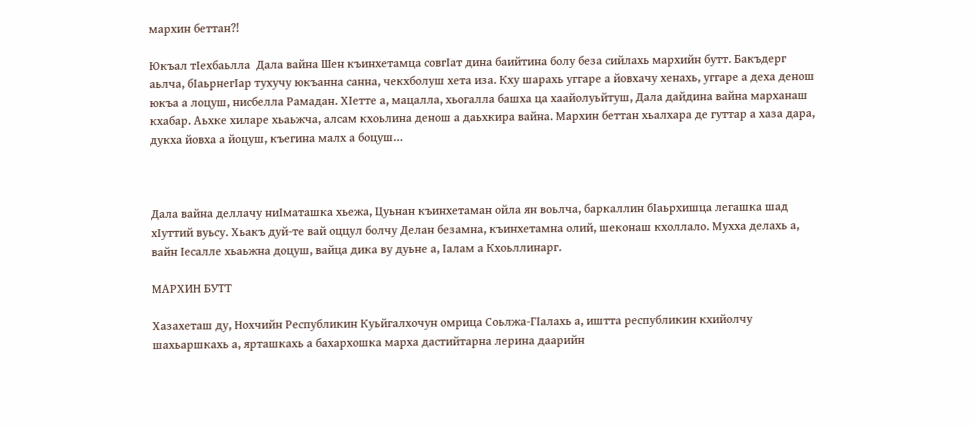мархин беттан?!

Юкъал тIехбаьлла  Дала вайна Шен къинхетамца совгIат дина баийтина болу беза сийлахь мархийн бутт. Бакъдерг аьлча, бIаьрнегIар тухучу юкъанна санна, чекхболуш хета иза. Кху шарахь уггаре а йовхачу хенахь, уггаре а деха денош юкъа а лоцуш, нисбелла Рамадан. ХIетте а, мацалла, хьогалла башха ца хаайолуьйтуш, Дала дайдина вайна марханаш кхабар. Аьхке хиларе хьаьжча, алсам кхоьлина денош а даьхкира вайна. Мархин беттан хьалхара де гуттар а хаза дара, дукха йовха а йоцуш, къегина малх а боцуш…



Дала вайна деллачу ниIматашка хьежа, Цуьнан къинхетаман ойла ян воьлча, баркаллин бIаьрхишца легашка шад хIуттий вуьсу. Хьакъ дуй-те вай оццул болчу Делан безамна, къинхетамна олий, шеконаш кхоллало. Мухха делахь а, вайн Iесалле хьаьжна доцуш, вайца дика ву дуьне а, Iалам а Кхоьллинарг.

МАРХИН БУТТ

Хазахеташ ду, Нохчийн Республикин Куьйгалхочун омрица Соьлжа-ГIалахь а, иштта республикин кхийолчу шахьаршкахь а, ярташкахь а бахархошка марха дастийтарна лерина даарийн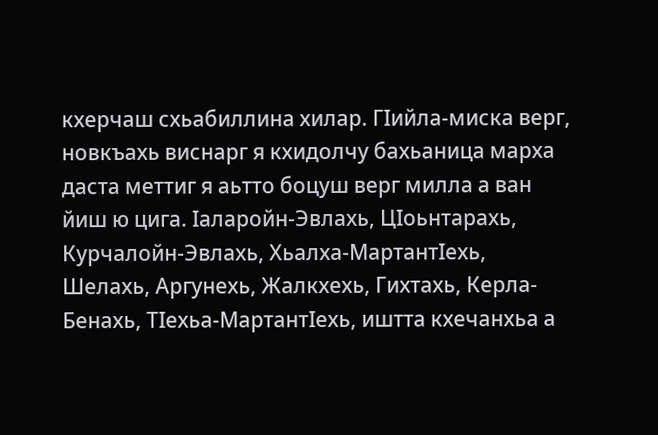кхерчаш схьабиллина хилар. ГIийла-миска верг, новкъахь виснарг я кхидолчу бахьаница марха даста меттиг я аьтто боцуш верг милла а ван йиш ю цига. Iаларойн-Эвлахь, ЦIоьнтарахь, Курчалойн-Эвлахь, Хьалха-МартантIехь, Шелахь, Аргунехь, Жалкхехь, Гихтахь, Керла-Бенахь, ТIехьа-МартантIехь, иштта кхечанхьа а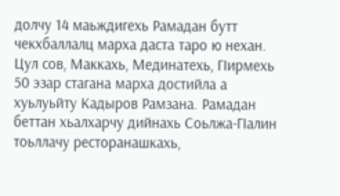долчу 14 маьждигехь Рамадан бутт чекхбаллалц марха даста таро ю нехан. Цул сов, Маккахь, Мединатехь, ГIирмехь 50 эзар стагана марха достийла а хуьлуьйту Кадыров Рамзана. Рамадан беттан хьалхарчу дийнахь Соьлжа-ГIалин тоьллачу ресторанашкахь,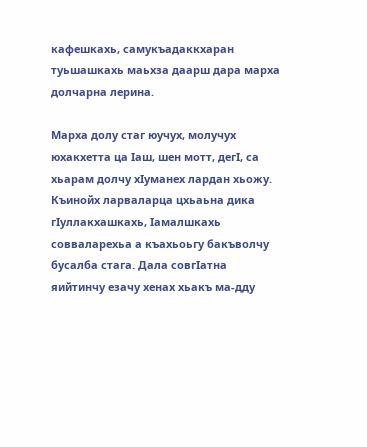кафешкахь, самукъадаккхаран туьшашкахь маьхза даарш дара марха долчарна лерина.

Марха долу стаг юучух, молучух юхакхетта ца Iаш, шен мотт, дегI, са  хьарам долчу хIуманех лардан хьожу. Къинойх ларваларца цхьаьна дика гIуллакхашкахь, Iамалшкахь совваларехьа а къахьоьгу бакъволчу бусалба стага. Дала совгIатна яийтинчу езачу хенах хьакъ ма-дду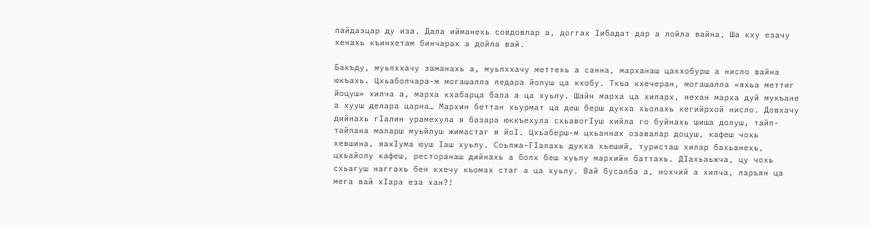пайдаэцар ду иза. Дала ийманехь совдовлар а, доггах Iибадат дар а лойла вайна, Ша кху езачу хенахь къинхетам бинчарах а дойла вай.

Бакъду, муьлххачу заманахь а, муьлххачу меттехь а санна, марханаш цакхобурш а нисло вайна юкъахь. Цхьаболчара-м могашалла ледара йолуш ца кхобу. Ткъа кхечеран, могашалла «яхьа меттиг йоцуш» хилча а, марха кхабарца бала а ца хуьлу. Шайн марха ца хиларх, нехан марха дуй мукъане а хууш делара царна… Мархин беттан хьурмат ца деш берш дукха хьолахь кегийрхой нисло. Довхачу дийнахь гIалин урамехула я базара юккъехула схьавогIуш хийла го буйнахь шиша долуш, тайп-тайпана маларш муьйлуш жимастаг я йоI. Цхьаберш-м цхьаннах озавалар доцуш, кафеш чохь хевшина, яахIума юуш Iаш хуьлу. Соьлжа-ГIалахь дукха хьеший, туристаш хилар бахьанехь, цхьайолу кафеш, ресторанаш дийнахь а болх беш хуьлу мархийн баттахь. ДIахьаьжча, цу чохь схьагуш наггахь бен кхечу къомах стаг а ца хуьлу. Вай бусалба а, нохчий а хилча, ларъян ца мега вай хIара еза хан?!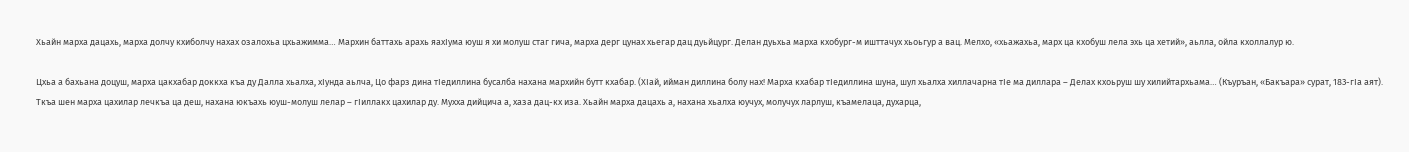Хьайн марха дацахь, марха долчу кхиболчу нахах озалохьа цхьажимма… Мархин баттахь арахь яахIума юуш я хи молуш стаг гича, марха дерг цунах хьегар дац дуьйцург. Делан дуьхьа марха кхобург-м ишттачух хьоьгур а вац. Мелхо, «хьажахьа, марх ца кхобуш лела эхь ца хетий», аьлла, ойла кхоллалур ю.

Цхьа а бахьана доцуш, марха цакхабар доккха къа ду Далла хьалха, хIунда аьлча, Цо фарз дина тIедиллина бусалба нахана мархийн бутт кхабар. (ХIай, ийман диллина болу нах! Марха кхабар тIедиллина шуна, шул хьалха хиллачарна тIе ма диллара – Делах кхоьруш шу хилийтархьама… (Къуръан, «Бакъара» сурат, 183-гIа аят). Ткъа шен марха цахилар лечкъа ца деш, нахана юкъахь юуш-молуш лелар – гIиллакх цахилар ду. Мухха дийцича а, хаза дац-кх иза. Хьайн марха дацахь а, нахана хьалха юучух, молучух ларлуш, къамелаца, духарца,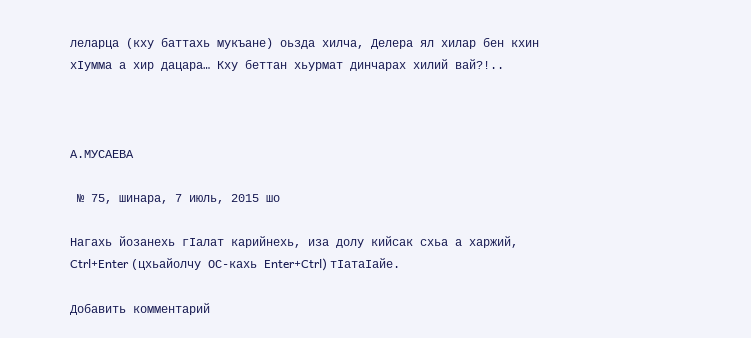леларца (кху баттахь мукъане) оьзда хилча, Делера ял хилар бен кхин хIумма а хир дацара… Кху беттан хьурмат динчарах хилий вай?!..



А.МУСАЕВА

 № 75, шинара, 7 июль, 2015 шо

Нагахь йозанехь гIалат карийнехь, иза долу кийсак схьа а харжий, Ctrl+Enter (цхьайолчу ОС-кахь Enter+Ctrl) тIатаIайе.

Добавить комментарий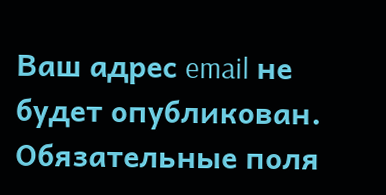Ваш адрес email не будет опубликован. Обязательные поля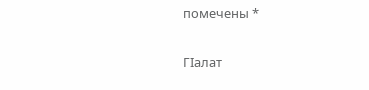помечены *

ГIалат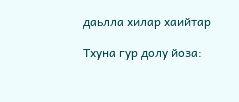даьлла хилар хаийтар

Тхуна гур долу йоза: